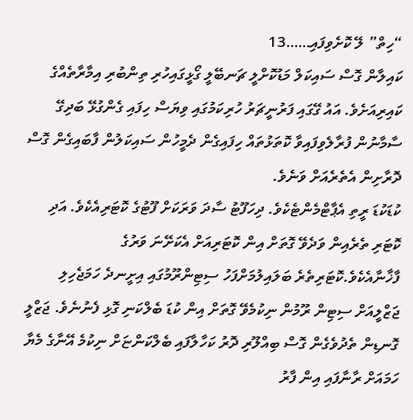“ހިތް” ލޭ ކޮށެވިފައި……13
ކައިލާން ގޮސް ސައިކަލް މަޑުކޮށްލީ ޗަނބޭލީ ގޯޅީގައިހުރި ތިންބުރި އިމާރާތެއްގެ ކައިރިއަށެވެ. އައު ގޭގައި ފަރުނީޗަރު ހުރިކަމުގައި ވިޔަސް ހިފައި ގެންގުޅޭ ބަދިގޭ ސާމާނުން ފުރާލެވިފައިވާ ކޮތަޅުތައް ހިފައިގެން ދެމީހުން ސައިކަލުން ފާބައިގެން ގޮސް ދޮރާށިން އެތެރެއަށް ވަނެވެ.
ކުޑަކުޑަ ރީތި އެޕާޓްމެންޓެކެވެ. ދިހަފޫޓު ސާދަ ވަރަކަށް ފޫޓުގެ ކޮޓަރިއެކެވެ. އަދި ކޮޓަރި ތެރެއިން ވަދެވޭ ގޮތަށް އިން ކޮޓަރިއަށް އެކަށޭނަ ވަރުގެ ފާޚާނާއެކެވެ.ކޮޓަރިތެރެ ބަލައިލުމަށްފަހު ސިޓިންރޫމުގައި އިށީނދެ ހަމަޖެހިލި ޖަޒްލީއަށް ސިޓިން ރޫމުން ނިކުމެވޭ ގޮތަށް އިން ކުޑަ ބެލްކަނި ގޮޅި ފެނުނެވެ. ޖަޒްލީ ގޮނޑިން ތެދުވެގެން ގޮސް ބިއްލޫރި ދޮރު ކަހާލާފައި ބެލްކަންޏަށް ނިކުމެ އޭނާގެ މެޔާ ހަމައަށް ރާނާފައި އިން ފާރު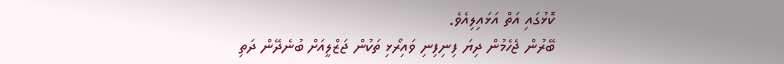ކޮޅުގައި އަތް އަޅައިލިއެވެ.
ބޭރުން ޖެހެމުން ދިޔަ ފިނިފިނި ވައިރޯޅި ތަކުން ޖަޒްލީއަށް ބުނެދޭން ދަތި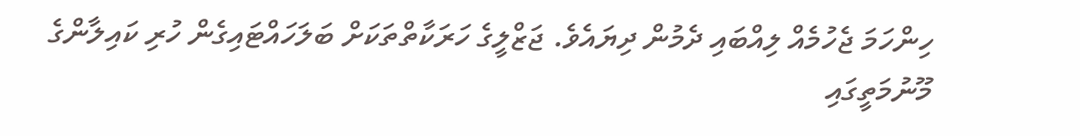ހިންހަމަ ޖެހުމެއް ލިއްބައި ދެމުން ދިޔައެވެ. ޖަޒްލީގެ ހަރަކާތްތަކަށް ބަލަހައްޓައިގެން ހުރި ކައިލާންގެ މޫނުމަތީގައި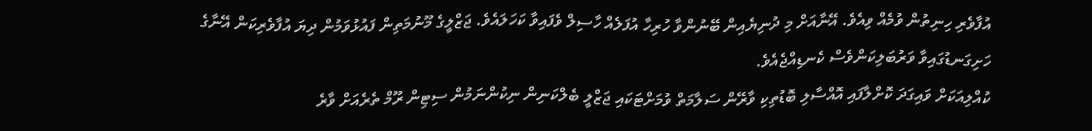އުފާވެރި ހިނިތުން ވުމެއް ވިއެވެ. އޭނާއަށް މި ދުނިޔެއިން ބޭނުންވާ ހުރިހާ އުފަލެއް ހާސިލް ވެފައިވާ ކަހަލައެވެ. ޖަޒްލީގެ މޫނުމަތިން ފައުޅުވަމުން ދިޔަ އުފާވެރިކަން އޭނާގެ ހަށިގަނޑުގައިވާ ވަރުބަލިކަންވެސް ކެނޑިއްޖެއެވެ.
ކުއްލިއަކަށް ވައިގަދަ ކޮށްލާފައި އޮއްސާލި ބޮޑުތިކި ވާރޭން ސަލާމަތް ވުމަށްޓަކައި ޖަޒްލީ ބެލްކަނިން ނިކުންނަމުން ސިޓިން ރޫމް ތެރެއަށް ވާރެ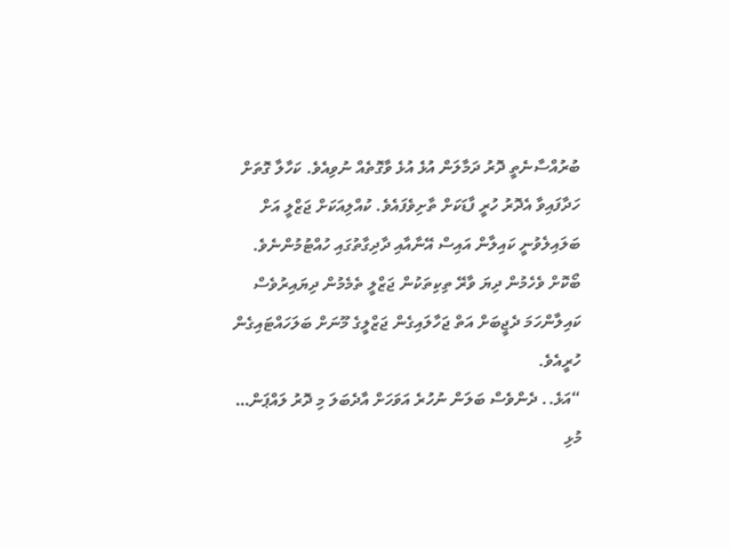ބުރުއްސާނެތީ ދޮރު ދަމާލަން އުޅެ އުޅެ ވާގޮތެއް ނުވިއެވެ. ކަހާލާ ގޮތަށް ހަދާފައިވާ އެދޮރު ހުރީ ފާޑަކަށް ތާށިވެފައެވެ. ކުއްލިއަކަށް ޖަޒްލީ އަށް ބަލައިލެވުނީ ކައިލާން އައިސް އޭނާއާއި ދާދިގާތުގައި ހުއްޓުމުންނެވެ. ބޯކޮށް ވެހެމުން ދިޔަ ވާރޭ ތިކިތަކުން ޖަޒްލީ ތެމެމުން ދިޔައިރުވެސް ކައިލާންހަމަ ދެޖީބަށް އަތް ޖަހާލައިގެން ޖަޒްލީގެ މޫނަށް ބަލަހައްޓައިގެން ހުރީއެވެ.
“އަޅެ.. ދެންވެސް ބަލަން ނުހުރެ އަވަހަށް އާދެބަލަ މި ދޮރު ލައްޕަން… މުޅި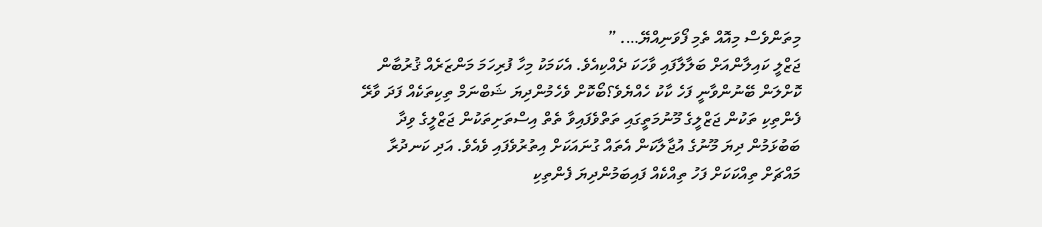މިތަންވެސް މިއޮއް ތެމި ފޯވަނިއްޔޭ…. ”
ޖަޒްލީ ކައިލާންއަށް ބަލާލާފައި ވާހަކަ ދެއްކިއެވެ. އެކަމަކު މިހާ ފުރިހަމަ މަންޒަރެއް ޤުރުބާން ކޮށްލަން ބޭނުންވާނީ ފަހެ ކާކު ހެއްޔެވެ؟ބޯކޮށް ވެހެމުންދިޔަ ޝަބްނަމް ތިކިތަކެއް ފަދަ ވާރޭ ފެންތިކި ތަކުން ޖަޒްލީގެ މޫނުމަތީގައި ތަތްވެފައިވާ ތެތް އިސްތަށިތަކުން ޖަޒްލީގެ ވިދާ ބަބުޅަމުން ދިޔަ މޫނުގެ އުޖާލާކަން އެތައް ގުނައަކަށް އިތުރުވެފައި ވެއެވެ. އަދި ކަނދުރާ މައްޗަށް ތިއްކަކަށް ފަހު ތިއްކެއް ފައިބަމުންދިޔަ ފެންތިކި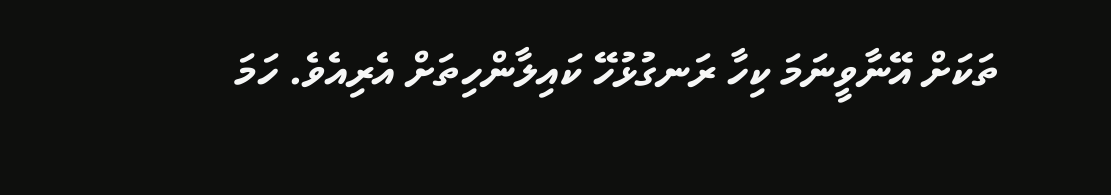ތަކަށް އޭނާވީނަމަ ކިހާ ރަނގުޅުހޭ ކައިލާންހިތަށް އެރިއެވެ. ހަމަ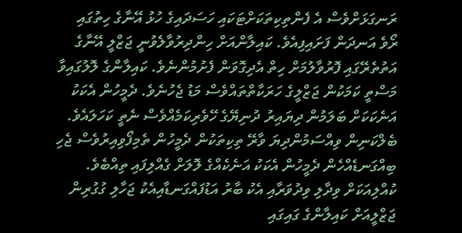ރަނގަޅަށްވެސް އެ ފެންތިކިތަކަށްޓަކައި ހަސަދައިގެ ހުޅު އޭނާގެ ހިތުގައި ރޯވެ އަނދަން ފަށައިފިއެވެ. ކައިލާންއަށް ހިންދިރުވާލެވުނީ ޖަޒްލީ އޭނާގެ އަތުތެރޭގައި ފޮރުވާލުމަށް ހިތް އެދިގޮވަން ފެށުމުންނެވެ. ކައިލާންގެ ލޮލުގައިވާ މަސްތީ ކަމަކުން ޖަޒްލީގެ ހަރަކާތްތައްވެސް މަޑު ޖެހުނެވެ. ދެމީހުން އެކަކު އަނެކަކަށް ބަލަމުން ދިޔައިރު ދުނިޔޭގެ ހޭވެރިކަމެއްވެސް ނެތީ ކަހަލައެވެ. ބެލްކަނިން ވިއްސަމުންދިޔަ ވާރޭ ތިކިތަކުން ދެމީހުން ތެމިފޯވިއިރުވެސް ޖެހި ބިއްގަނޑެއްހެން ދެމީހުން އެކަކު އަނެކެއްގެ ލޮލަށް ގެއްލިފައި ތިއްބެވެ.
ކުއްލިއަކަށް ވިދާލި ވިދުވަރާއި އެކު ބާރު އަޑުފައްގަނޑާއިއެކު ޖަހާލި ގުގުރިން ޖަޒްލީއަށް ކައިލާންގެ ގައިގައި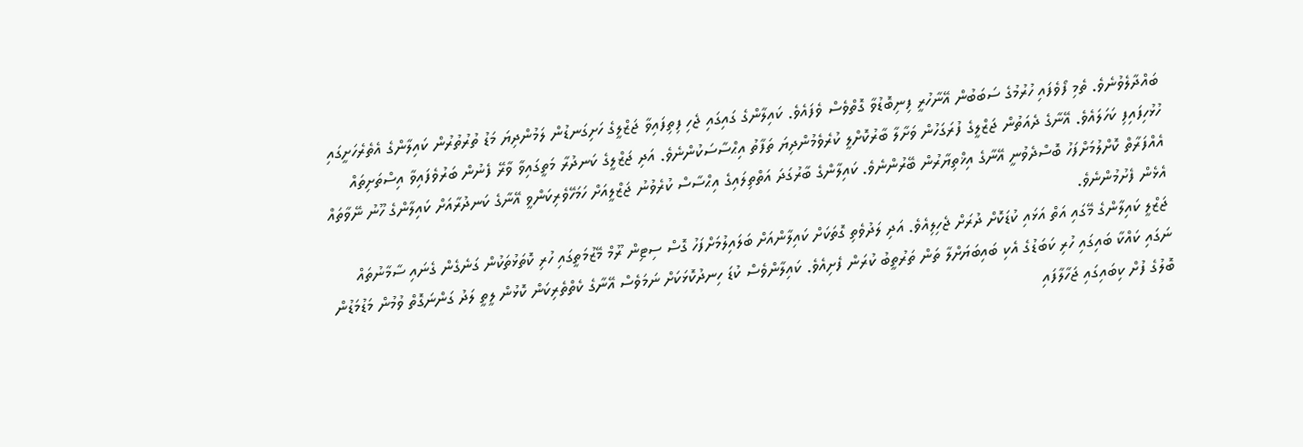ބައްދާލެވުނެވެ. ތެމި ފޯވެފައި ހުރުމުގެ ސަބަބުން އޭނާހުރީ ފިނިބޮޑުވާ ގޮތްވެސް ވެފައެވެ. ކައިލާންގެ ގައިގައި ޖެހި ފިތިފައިވާ ޖަޒްލީގެ ހަށިގަނޑުން ލަމުންދިޔަ މަޑު ތުރުތުރުން ކައިލާންގެ އެތެރެހަށީގައި ހުޅުހިފައިފި ކަހަލައެވެ. އޭނާގެ ދެއަތުން ޖަޒްލީގެ ފުރަގަހުން ވަށާލާ ބާރުކޮށްލީ ކުރެވެމުންދިޔަ ތަފާތު އިޙްސާސަކުންނެވެ. އަދި ޖަޒްލީގެ ކަނދުރާ މަތީގައިވާ ވާރޭ ފެނުން ބަރުވެފައިވާ އިސްތަށިތައް އެއްފަރާތް ކޮށްލުމަށްފަހު ބޮސްދެވުނީ އޭނާގެ އިޚްތިޔާރުން ބޭރުންނެވެ. ކައިލާންގެ ބާރުގަދަ އަތްތިލައިގެ އިޙްސާސް ކުރެވުނު ޖަޒްލީއަށް ހަމަހޭވެރިކަންވީ އޭނާގެ ކަނދުރާއަށް ކައިލާންގެ ހޫނު ނޭވާތައް އެޅެން ފެށުމުންނެވެ.
ޖަޒްލީ ކައިލާންގެ މޭގައި އަތް އަޅައި ކުޑަކޮށް ދުރަށް ޖެހިލިއެވެ. އަދި ލަދުވެތި ގޮތަކަށް ކައިލާންއަށް ބަލައިލުމަށްފަހު ގޮސް ސިޓިން ރޫމް މޭޒުމަތީގައި ހުރި ކޮތަޅުތަކުން ގަނެގެން ގެނައި ސާމާނުތައް ނަގައި ކައްކާ ބައިގައި ހުރި ކަބަޑުގެ އެކި ބައިބަޔަށްލާ ތަން ތަރުތީބު ކުރަން ފެށިއެވެ. ކައިލާންވެސް ކުޑަ ހިނދުކޮޅަކަށް ނަމަވެސް އޭނާގެ ކެތްތެރިކަން ކޮޅުން ލީތީ ލަދު ގަންނަގޮތް ވުމުން މަޑުމަޑުން ބޮލުގެ ފުށް ކިބައިގައި ޖަހާލާފައި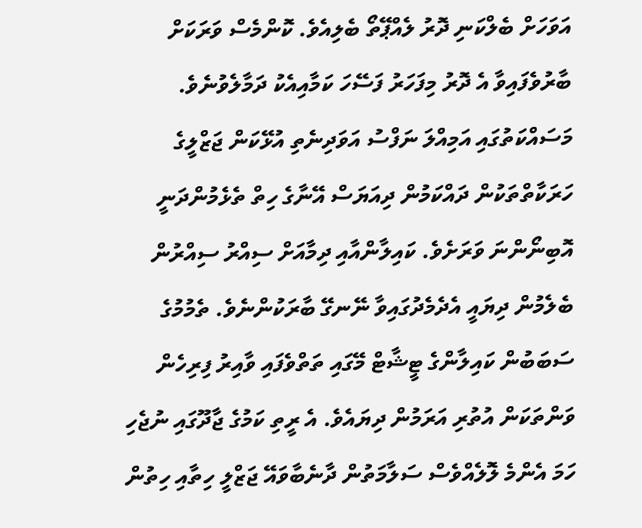އަވަހަށް ބެލްކަނި ދޮރު ލެއްޕޭތޯ ބެލިއެވެ. ކޮންމެސް ވަރަކަށް ބާރުވެފައިވާ އެ ދޮރު މިފަހަރު ފަސޭހަ ކަމާއިއެކު ދަމާލެވުނެވެ.
މަސައްކަތުގައި އަމިއްލަ ނަފްސު އަވަދިނެތި އުޅޭކަން ޖަޒްލީގެ ހަރަކާތްތަކުން ދައްކަމުން ދިއަޔަސް އޭނާގެ ހިތް ތެޅެމުންދަނީ އޮބިނޯންނަ ވަރަށެވެ. ކައިލާންއާއި ދިމާއަށް ސިއްރު ސިއްރުން ބެލެމުން ދިޔައީ އެދެމެދުގައިވާ ނޭނގޭ ބާރަކުންނެވެ. ތެމުމުގެ ސަބަބުން ކައިލާންގެ ޓީޝާޓް މޭގައި ތަތްވެފައި ވާއިރު ފިރިހެން ވަންތަކަން އުތުރި އަރަމުން ދިޔައެވެ. އެ ރީތި ކަމުގެ ޖާދޫގައި ނުޖެހި ހަމަ އެންމެ ލޮލެއްވެސް ސަލާމަތުން ދާނެބާވައޭ ޖަޒްލީ ހިތާއި ހިތުން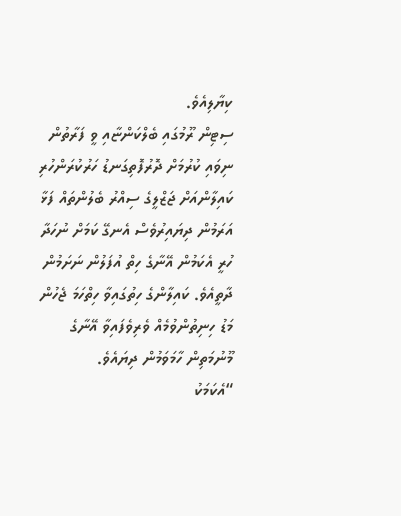ކިޔާލިއެވެ.
ސިޓިން ރޫމުގައި ބެލްކަންޏާއި ވީ ފަރާތުން ނިވައި ކުރުމަށް ދޮރުފޮތިގަނޑު ހަރުކުރަންހުރި ކައިލާންއަށް ޖަޒްލީގެ ސިއްރު ބެލުންތައް ފަޅާ އަރަމުން ދިޔައިރުވެސް އެނގޭ ކަމަށް ނުހަދާ ހުރީ އެކަމުން އޭނާގެ ހިތް އުފަލުން ނަށަމުން ދާތީއެވެ. ކައިލާންގެ ހިތުގައިވާ ހިތްހަމަ ޖެހުން މަޑު ހިނިތުންވުމެއް ވެރިވެފައިވާ އޭނާގެ މޫނުމަތިން ހާމަވަމުން ދިޔައެވެ.
“އެކަމަކު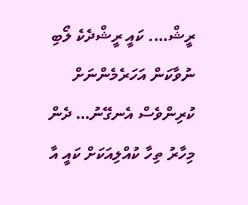ރީޝް…. ކައީ ރީޝްދެކެ ލޯބި ނުވާކަން އަހަރެމެންނަށް ކުރިންވެސް އެނގޭނު… ދެން މިހާރު ތިހާ ކުއްލިއަކަށް ކައީ އާ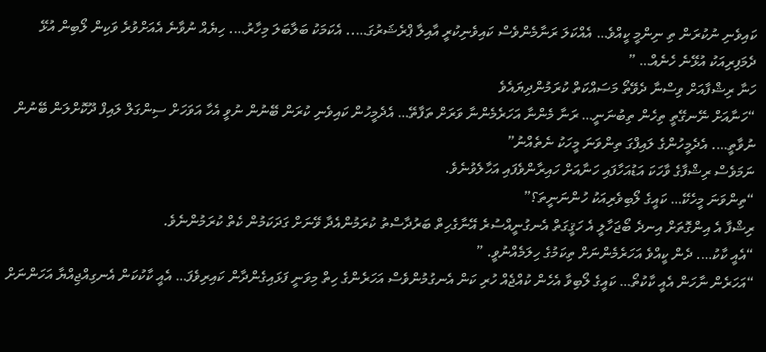ކައިވެނި ނުކުރަން ތި ނިންމީ ކީއްވެ… އެއްކަލަ ރަނާމެންވެސް ކައިވެނިކުރީ އާއިލާ ޕްރެޝަރުގަ….. އެކަމަކު ބަލާބަލަ މިހާރު…. ހިޔެއް ނުވާނެ އެއަށްވުރެ ވަކިން ލޯބިން އުޅޭ ދެމަފިރިއަކު އުޅޭނެ ހެނެއް… ”
ހަނާ ރިޝްފާއަށް ވިސްނާ ދެވޭތޯ މަސައްކަތް ކުރަމުންދިޔައެވެ
“ހަނާއަށް ނޭނގޭތީ ތިހެން ތިބުނަނީ… ރަނާ މެންނާ އަހަރެމެންނާ ވަރަށް ތަފާތޭ… އެދެމީހުން ކައިވެނި ކުރަން ބޭނުން ނުވީ އެހާ އަވަހަށް ސިންގަލް ލައިފް ދޫކޮށްލަން ބޭނުން ނުވާތީ…. އެދެމީހުންގެ ލައިފްގަ ތިންވަނަ މީހަކު ނެތެއްނު”
ނަމަވެސް ރިޝްފާގެ ވާހަކަ އަޑުއަހާފައި ހަނާއަށް ހައިރާންވެފައި އަހާލެވުނެވެ.
“ތިންވަނަ މީހެކޭ… ކައީގެ ލޯބިވެރިއަކު ހުންނަނީތަ؟”
ރިޝްފާ އެ އިންގޮތަށް އިނދެ ބޯޖަހާލީ އެ ހަޤީގަތް އެނގުނީއްސުރެ އޭނާގެހިތް ބަރުދާސްތު ކުރަމުންއެދާ ވޭނަށް ގަދަކަމުން ކެތް ކުރަމުންނެވެ.
“އެއީ ކާކު…. ދެން ކީއްވެ އަހަރެމެންނަށް ތިކަމުގެ ހިލަމެއްނުވީ. ”
“އަހަރެން ނާހަން އެއީ ކާކުތޯ… ކައީގެ ލޯބިވާ އެހެން ކުއްޖެއް ހުރި ކަން އެނގުމުންވެސް އަހަރެންގެ ހިތް މިވަނީ ފަޅައިގެންދާން ކައިރިވެފަ… އެއީ ކާކުކަން އެނގިއްޖިއްޔާ އަހަންނަށް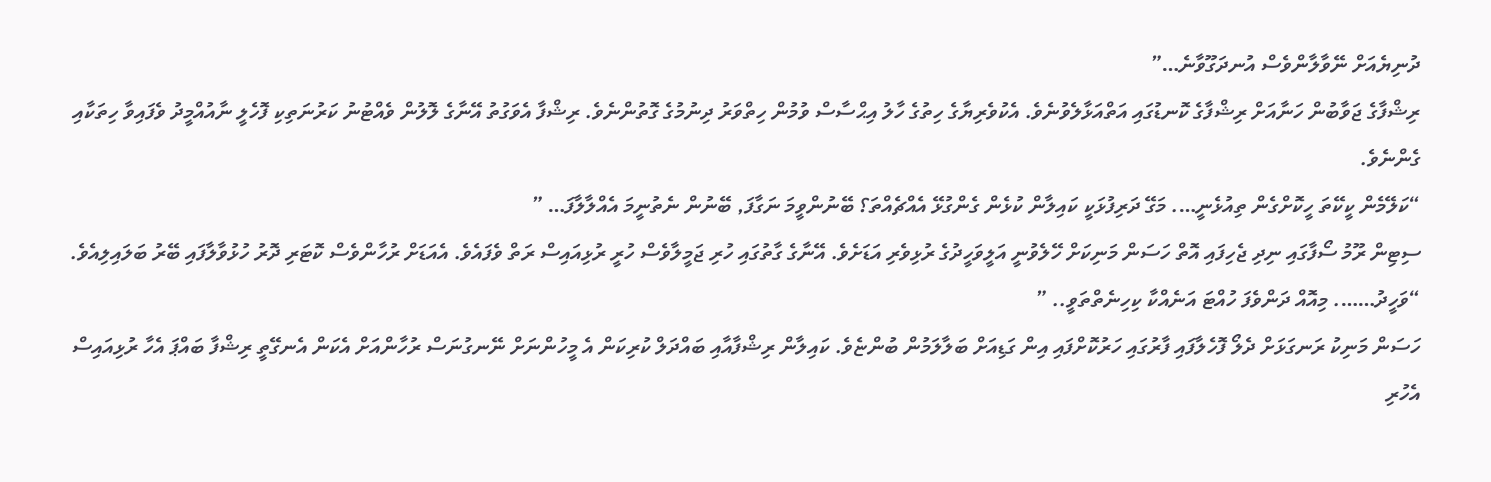ދުނިޔެއަށް ނޭވާލާންވެސް އުނދަގޫވާނެ…”
ރިޝްފާގެ ޖަވާބުން ހަނާއަށް ރިޝްފާގެ ކޮނޑުގައި އަތްއަޅާލެވުނެވެ. އެކުވެރިޔާގެ ހިތުގެ ހާލު އިޙްސާސް ވުމުން ހިތްވަރު ދިނުމުގެ ގޮތުންނެވެ. ރިޝްފާ އެވަގުތު އޭނާގެ ލޮލުން ވެއްޓުނު ކަރުނަތިކި ފޮހެލީ ނާއުއްމީދު ވެފައިވާ ހިތަކާއި ގެންނެވެ.
“ކަލޭމެން ކީކޭތަ ހީކޮށްގެން ތިއުޅެނީ…. މަގޭ ދަރިފުޅަކީ ކައިލާން ކުޅެން ގެންގުޅޭ އެއްޗެއްތަ؟ ބޭނުންވީމަ ނަގާފަ, ބޭނުން ނެތުނީމަ އެއްލާލާފަ… ”
ސިޓިން ރޫމު ސޯފާގައި ނިދި ޖެހިފައި އޮތް ހަސަން މަނިކަށް ހޭލެވުނީ އަލީވަހީދުގެ ރުޅިވެރި އަޑަށެވެ. އޭނާގެ ގާތުގައި ހުރި ޖަމީލާވެސް ހުރީ ރުޅިއައިސް ރަތް ވެފައެވެ. އެއަޑަށް ރުހާންވެސް ކޮޓަރި ދޮރު ހުޅުވާލާފައި ބޭރު ބަލައިލިއެވެ.
“ވަހީދު……. މިއޮއް ދަންވެފަ ހުއްޓަ އަނެއްކާ ކިހިނެތްތަވީ.. ”
ހަސަން މަނިކު ރަނގަޅަށް ދެލޯ ފޮހެލާފައި ފާރުގައި ހަރުކޮށްފައި އިން ގަޑިއަށް ބަލާލަމުން ބުންޏެވެ. ކައިލާން ރިޝްފާއާއި ބައްދަލް ކުރިކަން އެ މީހުންނަށް ނޭނގުނަސް ރުހާންއަށް އެކަން އެނގޭތީ ރިޝްފާ ބައްޕަ އެހާ ރުޅިއައިސް އެހުރި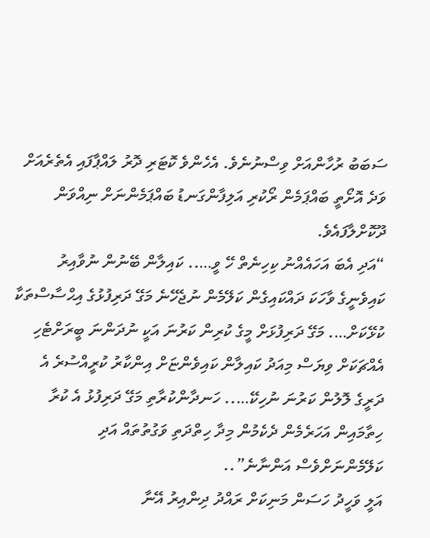ސަބަބު ރުހާންއަށް ވިސްނުނެވެ. އެހެންވެ ކޮޓަރި ދޮރު ލައްޕާފައި އެތެރެއަށް ވަދެ އޮށޯތީ ބައްޕަމެން ރޯކުރި އަލިފާންގަނޑު ބައްޕަމެންނަށް ނިއްވަން ދޫކޮށްލާފައެވެ.
“އަދި އެބަ އަހައެއްނު ކިހިނެތް ހޭ ވީ….. ކައިލާން ބޭނުން ނުވާއިރު ކައިވެނީގެ ވާހަކަ ދައްކައިގެން ކަލޭމެން ނުޖެހޭނެ މަގޭ ދަރިފުޅުގެ އިޙްސާސްތަކާ ކުޅޭކަށް…. މަގޭ ދަރިފުޅަށް މީގެ ކުރިން ކަރުނަ އަކީ ނުދަންނަ ބީރަށްޓެހި އެއްޗަކަށް ވިޔަސް މިއަދު ކައިލާން ކައިވެންޏަށް އިންކާރު ކުރީއްސުރެ އެ ދަރީގެ ލޮލުން ކަރުނަ ނުހިކޭ….. ހަނދާންކުރާތި މަގޭ ދަރިފުޅު އެ ކުރާ ހިތާމައިން އަހަރެމެން ދެކެމުން މިދާ ހިތްދަތި ވަގުތުތައް އަދި ކަލޭމެންނަށްވެސް އަންނާނެ”..
އަލީ ވަހީދު ހަސަން މަނިކަށް ރައްދު ދިންއިރު އޭނާ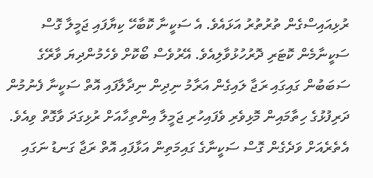ރުޅިއައިސްގެން ތުރުތުރު އަޅައެވެ. އެ ސަކީނާ ކޮބާހޭ ކިޔާފައި ޖަމީލާ ގޮސް ސަކީނާމެން ކޮޓަރި ދޮރުހުޅުވާލިއެވެ. އޭރުވެސް ބޯކޮށް ވެހެމުންދިޔަ ވާރޭގެ ސަބަބުން ގައިގައި ރަޖާ ލައިގެން އަރާމު ނިދިން ނިދާލާފައި އޮތް ސަކީނާ ފެނުމުން ދަރިފުޅުގެ ހިތާމައިން މޮޅިވެރި ވެފައިހުރި ޖަމީލާ އިންތިހާއަށް ރުޅިގަދަ ވާގޮތް ވިއެވެ. އެތެރެއަށް ވަދެގެން ގޮސް ސަކީނާގެ ގައިމަތިން އަޅާފައި އޮތް ރަޖާ ގަނޑު ނަގައި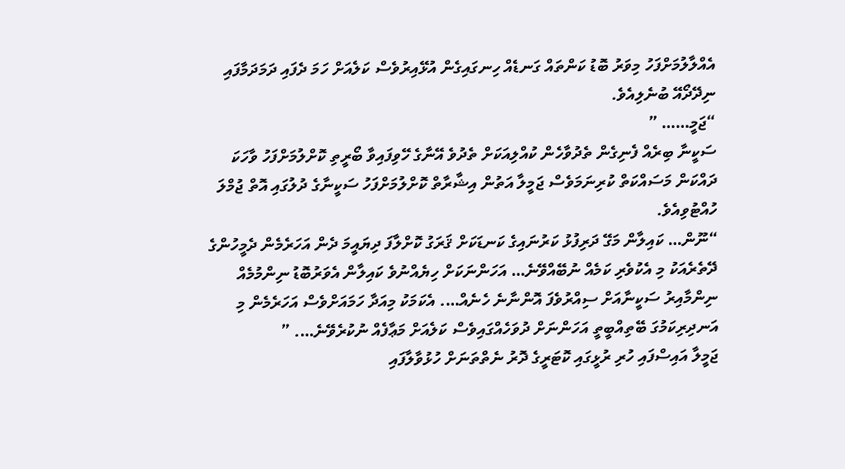އެއްލާލުމަށްފަހު މިވަރު ބޮޑު ކަންތައް ގަނޑެއް ހިނގައިގެން އުޅޭއިރުވެސް ކަލެއަށް ހަމަ ދެފައި ދަމަދަމާފައި ނިދޭދޯއޭ ބުނެލިއެވެ.
“ޖަމީ…… ”
ސަކީނާ ބިރެއް ފެނިގެން ތެދުވާހެން ކުއްލިއަކަށް ތެދުވެ އޭނާގެ ހޭވިފައިވާ ބޯރީތި ކޮށްލުމަށްފަހު ވާހަކަ ދައްކަން މަސައްކަތް ކުރިނަމަވެސް ޖަމީލާ އަތުން އިޝާރާތް ކޮށްލުމަށްފަހު ސަކީނާގެ ދުލުގައި އޮތް ޖުމްލަ ހުއްޓުވިއެވެ.
“ނޫން… ކައިލާން މަގޭ ދަރިފުޅު ކަރުނައިގެ ކަނޑަކަށް ޤަރަގު ކޮށްލާފަ ދިޔައީމަ ދެން އަހަރެމެން ދެމީހުންގެ ދޭތެރެއަކު މި އެކުވެރި ކަމެއް ނުބޭއްވޭނެ… އަހަންނަކަށް ހިޔެއްނުވެ ކައިލާން އެވަރުބޮޑު ނިންމުމެއް ނިންމާއިރު ސަކީނާއަށް ސިއްރުވެފަ އޮންނާނެ ހެނެއް…. އެކަމަކު މިއަދާ ހަމައަށްވެސް އަހަރެމެން މި އަނދިރިކަމުގަ ބޭތިއްބީތީ އަހަންނަށް ދުވަހެއްގައިވެސް ކަލެއަށް މަޢާފެއް ނުކުރެވޭނެ…. ”
ޖަމީލާ އައިސްފައި ހުރި ރުޅީގައި ކޮޓަރީގެ ދޮރު ނެތްތަނަށް ހުޅުވާލާފައި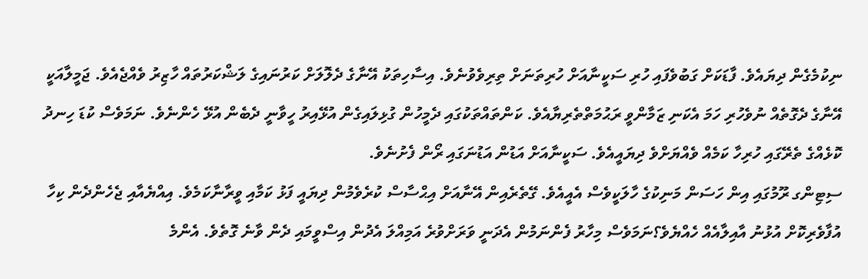ނިކުމެގެން ދިޔައެވެ. ފާޑަކަށް ގަބުވެފައި ހުރި ސަކީނާއަށް ހުރިތަނަށް ތިރިވެވުނެވެ. އިސާހިތަކު އޭނާގެ ދެލޮލަށް ކަރުނައިގެ ލަޝްކަރުތައް ހާޒިރު ވެއްޖެއެވެ. ޖަމީލާއަކީ އޭނާގެ ދެގޮތެއް ނުވެހުރި ހަމަ އެކަނި ޒަމާންވީ ރަޙުމަތްތެރިޔާއެވެ. ކަންތައްތަކުގައި ދެމީހުން ގުޅިލައިގެން އުޅޭއިރު ހީވާނީ ދެބެން އުޅޭ ހެންނެވެ. ނަމަވެސް ކުޑަ ހިނދު ކޮޅެއްގެ ތެރޭގައި ހުރިހާ ކަމެއް ވެއްޔަށްވެ ދިޔައީއެވެ. ސަކީނާއަށް އަޑުން އަޑުނަގައި ރޯން ފެށުނެވެ.
ސިޓިންގ ރޫމުގައި އިން ހަސަން މަނިކުގެ ހާލަކީވެސް އެއީއެވެ. ގޭތެރެއިން އޭނާއަށް އިޙްސާސް ކުރެވެމުން ދިޔައީ ފަޅު ކަމާއި ވީރާނާކަމެވެ. އިއްޔެއާއި ޖެހެންދެން ކިހާ އުފާވެރިކޮށް އުޅުނު އާއިލާއެއް ހެއްޔެވެ؟ނަމަވެސް މިހާރު ފެންނަމުން އެދަނީ ވަރަށްވުރެ އަމިއްލަ އެދުން އިސްވީމައި ދެން ވާނެ ގޮތެވެ. އެންމެ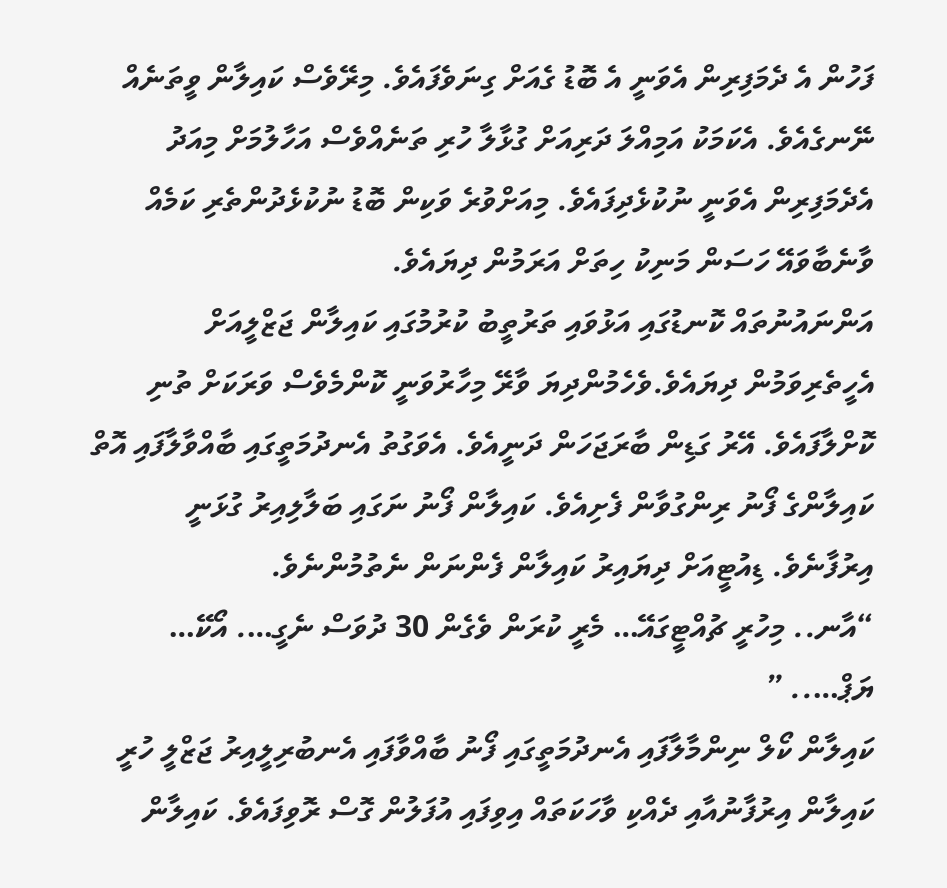ފަހުން އެ ދެމަފިރިން އެވަނީ އެ ބޮޑު ގެއަށް ގިނަވެފައެވެ. މިރޭވެސް ކައިލާން ވީތަނެއް ނޭނގެއެވެ. އެކަމަކު އަމިއްލަ ދަރިއަށް ގުޅާލާ ހުރި ތަނެއްވެސް އަހާލުމަށް މިއަދު އެދެމަފިރިން އެވަނީ ނުކުޅެދިފައެވެ. މިއަށްވުރެ ވަކިން ބޮޑު ނުކުޅެދުންތެރި ކަމެއް ވާނެބާވައޭ ހަސަން މަނިކު ހިތަށް އަރަމުން ދިޔައެވެ.
އަންނައުނުތައް ކޮނޑުގައި އަޅުވައި ތަރުތީބު ކުރުމުގައި ކައިލާން ޖަޒްލީއަށް އެހީތެރިވަމުން ދިޔައެވެ.ވެހެމުންދިޔަ ވާރޭ މިހާރުވަނީ ކޮންމެވެސް ވަރަކަށް ތުނި ކޮށްލާފައެވެ. އޭރު ގަޑިން ބާރަޖަހަން ދަނީއެވެ. އެވަގުތު އެނދުމަތީގައި ބާއްވާލާފައި އޮތް ކައިލާންގެ ފޯނު ރިންގުވާން ފެށިއެވެ. ކައިލާން ފޯނު ނަގައި ބަލާލިއިރު ގުޅަނީ އިރުފާނެވެ. ޑިއުޓީއަށް ދިޔައިރު ކައިލާން ފެންނަން ނެތުމުންނެވެ.
“އާނ.. މިހުރީ ޗުއްޓީގައޭ… މެރީ ކުރަން ވެގެން 30 ދުވަސް ނެގީ…. އޯކޭ… ޔަޕް….. ”
ކައިލާން ކޯލް ނިންމާލާފައި އެނދުމަތީގައި ފޯނު ބާއްވާފައި އެނބުރިލީއިރު ޖަޒްލީ ހުރީ ކައިލާން އިރުފާނުއާއި ދެއްކި ވާހަކަތައް އިވިފައި އުފަލުން ގޮސް ރޮވިފައެވެ. ކައިލާން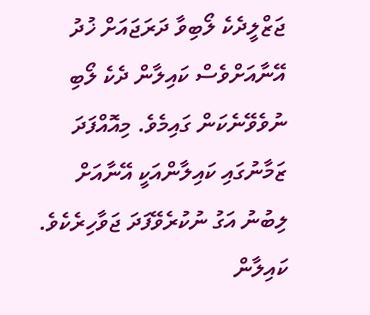ޖަޒްލީދެކެ ލޯބިވާ ދަރަޖައަށް ޚުދު އޭނާއަށްވެސް ކައިލާން ދެކެ ލޯބި ނުވެވޭނެކަން ގައިމެވެ. މިއޮއްފަދަ ޒަމާނުގައި ކައިލާންއަކީ އޭނާއަށް ލިބުނު އަގު ނުކުރެވޭފަދަ ޖަވާހިރެކެވެ.
ކައިލާން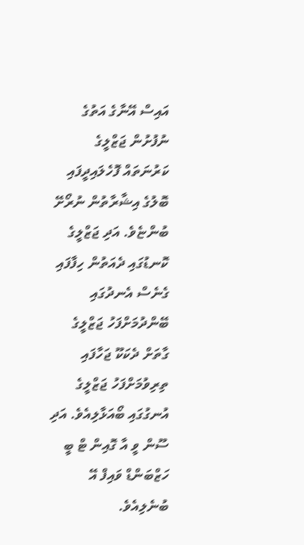އައިސް އޭނާގެ އަތުގެ ނުފުށުން ޖަޒްލީގެ ކަރުނަތައް ފޮހެލައިދީފައި ބޮލުގެ އިޝާރާތުން ނުރޯށޭ ބުންޏެވެ. އަދި ޖަޒްލީގެ ކޮނޑުގައި ދެއަތުން ހިފާފައި ގެނެސް އެނދުގައި ބޭންދުމަށްފަހު ޖަޒްލީގެ ގާތަށް ދެކަކޫ ޖަހާފައި ތިރިވުމަށްފަހު ޖަޒްލީގެ އުނގުގައި ބޯއަޅާލިއެވެ. އަދި ސޫން ވީ އާ ގޮއިން ޓް ބީ ހަޒްބަންޑް ވައިފް އޭ ބުނެލިއެވެ.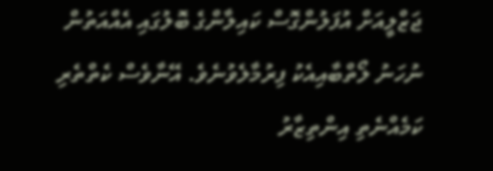ޖަޒްލީއަށް އުފަލުންގޮސް ކައިލާންގެ ބޮލުގައި އެއްއަތުން ނުހަނު ލޯތްބާއިއެކު ފިރުމާލެވުނެވެ. އޭނާވެސް ކެތްތެރި ކަމެއްނެތި އިންތިޒާރު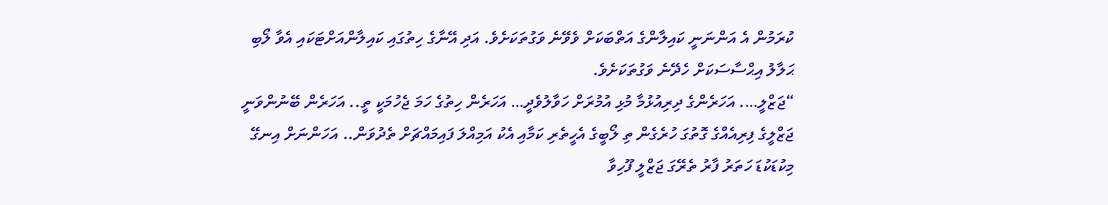ކުރަމުން އެ އަންނަނީ ކައިލާންގެ އަތްބަކަށް ވެވޭނެ ވަގުތަކަށެވެ. އަދި އޭނާގެ ހިތުގައި ކައިލާންއަށްޓަކައި އެވާ ލޯބި ޙަލާލު އިޙްސާސަކަށް ހެދޭނެ ވަގުތަކަށެވެ.
“ޖަޒްލީ…. އަހަރެންގެ ދިރިއުޅުމާ މުޅި އުމުރަށް ހަވާލުވެދީ… އަހަރެން ހިތުގެ ހަމަ ޖެހުމަކީ ތީ.. އަހަރެން ބޭނުންވަނީ ޖަޒްލީގެ ފިރިއެއްގެ ގޮތުގަ ހުރެގެން ތި ލޯބީގެ އެހީތެރި ކަމާއި އެކު އަމިއްލަ ފައިމައްޗަށް ތެދުވަން.. އަހަންނަށް އިނގޭ މިކުޑަކުޑަ ހަތަރު ފާރު ތެރޭގަ ޖަޒްލީ ފޫހިވާ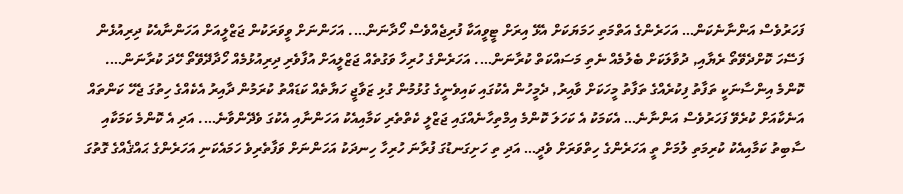ފަހަރުވެސް އަންނާނެކަން… އަހަރެންގެ އަތްމަތި ހަމަޔަކަށް އެޅޭ އިރަށް ޓީވީއަކާ ފުރިޖެއްވެސް ހޯދާނަން…. އަހަންނަށް ވީވަރަކުން ޖަޒްލީއަށް އަހަންނާއެކު ދިރިއުޅެން ފަސޭހަ ކޮށްދެވޭތޯ ރެޔާއި, ދުވާލަކަށް ބެލުމެއް ނެތި މަސައްކަތް ކުރާނަން…. އަހަރެންގެ ހުރިހާ ވަގުތެއް ޖަޒްލީއަށް އުފާވެރި ދިރިއުޅުމެއް ހޯދާދޭވޭތޯ ހޭދަ ކުރާނަން…. ކޮންމެ އިންސާނަކީ ތަފާތު ފިކުރެއްގެ ތަފާތު މީހަކަށް ވާއިރު, ދެމީހުން އެކުގައި ކައިވެނީގެ ގުޅުމުން ގުޅި ޒަވާޖީ ހަޔާތެއް ކަޑައްތު ކުރަމުން ދާއިރު އެކެއްގެ ހިތުގަ ޖެހޭ ކަންތައް އަނެކާއަށް ކުރެވޭ ފަހަރުވެސް އަންނާނެ… އެކަމަކު އެ ކަހަލަ ކޮންމެ އިމްތިހާނެއްގައި ޖަޒްލީ ކެތްތެރި ކަމާއިއެކު އަހަންނާއި އެކުގަ ވެދޭންވާނެ…. އަދި އެ ކޮންމެ ކަމަކާއި ސާބިތު ކަމާއިއެކު ކުރިމަތި ލުމަށް ތީ އަހަރެންގެ ހިތްވަރަށް ވެދީ… އަދި ތި ހަށިގަނޑުގަ ފުރާނަ ހުރިހާ ހިނދަކު އަހަންނަށް ވަފާތެރިވެ ހަމައެކަނި އަހަރެންގެ ޙައްޤެއްގެ ގޮތުގަ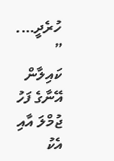ހުރެދީ…. ”
ކައިލާން އޭނާގެ ފަހު ޖުމްލަ އާއި އެކު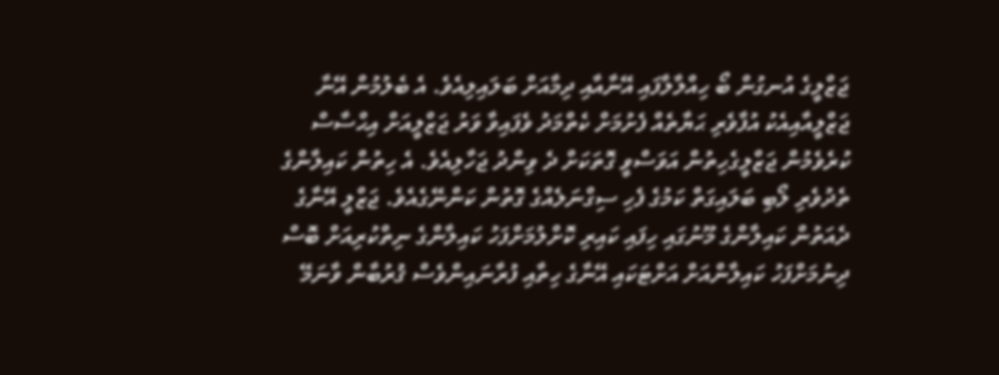ޖަޒްލީގެ އުނގުން ބޯ ހިއްލާލާފައި އޭނާއާއި ދިމާއަށް ބަލައިލިއެވެ. އެ ބެލުމުން އޭނާ ޖަޒްލީއާއިއެކު އުފާވެރި ޙަޔާތެއް ފެށުމަށް ކެތްމަދު ވެފައިވާ ވަރު ޖަޒްލީއަށް އިޙްސާސް ކުރެވެމުން ޖަޒްލީގެހިތުން އަވަސްވީ ގޮތަކަށް ދެ ވިންދު ޖަހާލިއެވެ. އެ ހިތުން ކައިލާންގެ ތެދުވެރި ލޯބި ބަލައިގަތް ކަމުގެ ފެހި ސިގްނަލެއްގެ ގޮތުން ކަންނޭގެއެވެ. ޖަޒްލީ އޭނާގެ ދެއަތުން ކައިލާންގެ މޫނުގައި ހިފައި ކައިރި ކޮށްލުމަށްފަހު ކައިލާންގެ ނިތްކުރިއަށް ބޮސް ދިނުމަށްފަހު ކައިލާންއަށް އަށްޓަކައި އޭނާގެ ހިތާއި ފުރާނައިންވެސް ޤުރުބާން ވާނަމޭ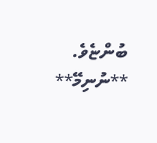ބުންޏެވެ.
**ނުނިމޭ**